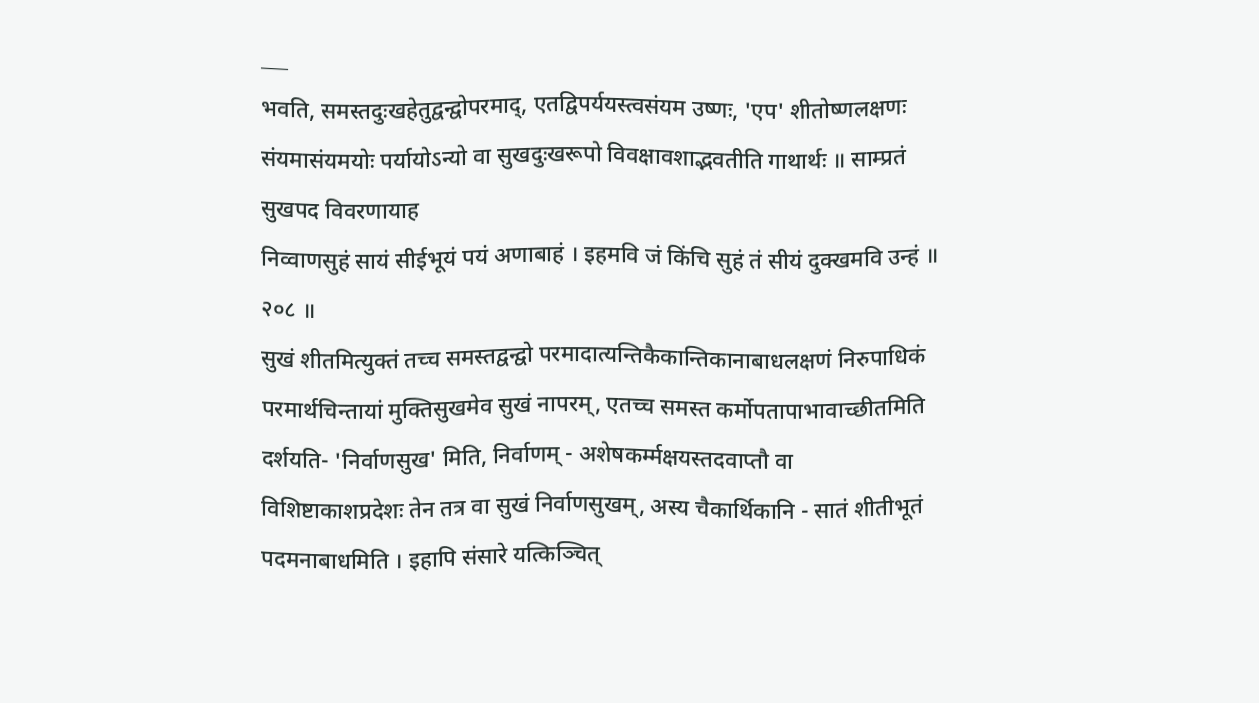___
भवति, समस्तदुःखहेतुद्वन्द्वोपरमाद्, एतद्विपर्ययस्त्वसंयम उष्णः, 'एप' शीतोष्णलक्षणः संयमासंयमयोः पर्यायोऽन्यो वा सुखदुःखरूपो विवक्षावशाद्भवतीति गाथार्थः ॥ साम्प्रतं सुखपद विवरणायाह
निव्वाणसुहं सायं सीईभूयं पयं अणाबाहं । इहमवि जं किंचि सुहं तं सीयं दुक्खमवि उन्हं ॥ २०८ ॥
सुखं शीतमित्युक्तं तच्च समस्तद्वन्द्वो परमादात्यन्तिकैकान्तिकानाबाधलक्षणं निरुपाधिकं परमार्थचिन्तायां मुक्तिसुखमेव सुखं नापरम्, एतच्च समस्त कर्मोपतापाभावाच्छीतमिति दर्शयति- 'निर्वाणसुख' मिति, निर्वाणम् - अशेषकर्म्मक्षयस्तदवाप्तौ वा विशिष्टाकाशप्रदेशः तेन तत्र वा सुखं निर्वाणसुखम्, अस्य चैकार्थिकानि - सातं शीतीभूतं पदमनाबाधमिति । इहापि संसारे यत्किञ्चित्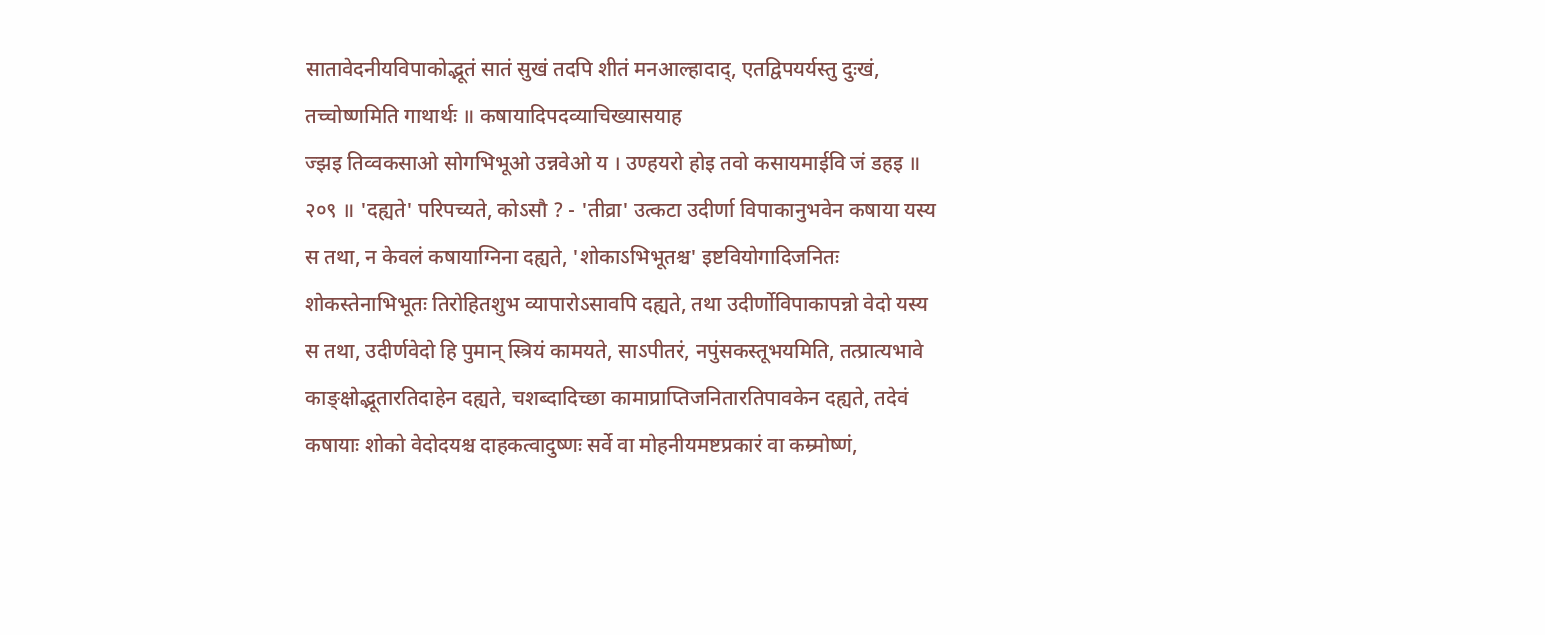सातावेदनीयविपाकोद्भूतं सातं सुखं तदपि शीतं मनआल्हादाद्, एतद्विपयर्यस्तु दुःखं, तच्चोष्णमिति गाथार्थः ॥ कषायादिपदव्याचिख्यासयाह
ज्झइ तिव्वकसाओ सोगभिभूओ उन्नवेओ य । उण्हयरो होइ तवो कसायमाईवि जं डहइ ॥ २०९ ॥ 'दह्यते' परिपच्यते, कोऽसौ ? - 'तीव्रा' उत्कटा उदीर्णा विपाकानुभवेन कषाया यस्य स तथा, न केवलं कषायाग्निना दह्यते, 'शोकाऽभिभूतश्च' इष्टवियोगादिजनितः शोकस्तेनाभिभूतः तिरोहितशुभ व्यापारोऽसावपि दह्यते, तथा उदीर्णोविपाकापन्नो वेदो यस्य स तथा, उदीर्णवेदो हि पुमान् स्त्रियं कामयते, साऽपीतरं, नपुंसकस्तूभयमिति, तत्प्रात्यभावे काङ्क्षोद्भूतारतिदाहेन दह्यते, चशब्दादिच्छा कामाप्राप्तिजनितारतिपावकेन दह्यते, तदेवं कषायाः शोको वेदोदयश्च दाहकत्वादुष्णः सर्वे वा मोहनीयमष्टप्रकारं वा कम्र्मोष्णं,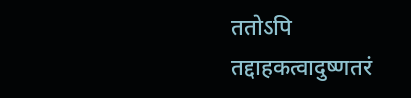ततोऽपि तद्दाहकत्वादुष्णतरं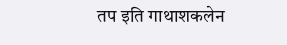तप इति गाथाशकलेन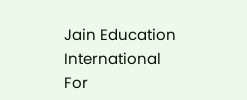Jain Education International
For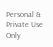Personal & Private Use Only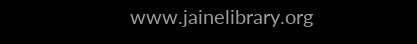www.jainelibrary.org